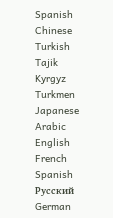Spanish
Chinese
Turkish
Tajik
Kyrgyz
Turkmen
Japanese
Arabic
English
French
Spanish
Русский
German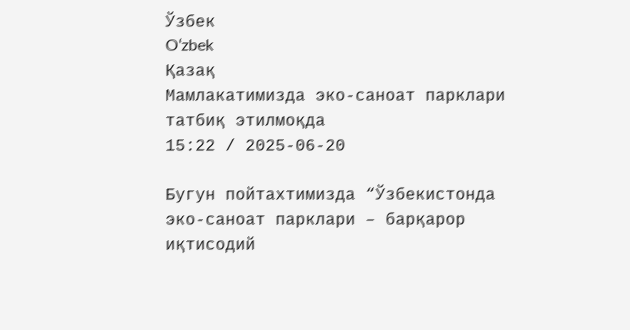Ўзбек
Oʻzbek
Қазақ
Мамлакатимизда эко-саноат парклари татбиқ этилмоқда
15:22 / 2025-06-20

Бугун пойтахтимизда “Ўзбекистонда эко-саноат парклари – барқарор иқтисодий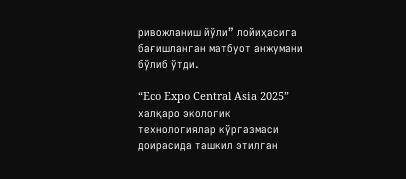ривожланиш йўли” лойиҳасига бағишланган матбуот анжумани бўлиб ўтди.

“Eco Expo Central Asia 2025” халқаро экологик технологиялар кўргазмаси доирасида ташкил этилган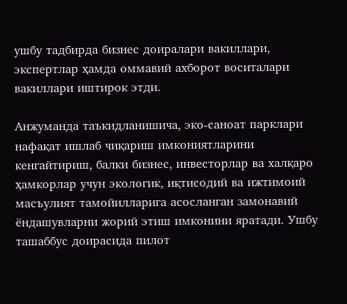ушбу тадбирда бизнес доиралари вакиллари, экспертлар ҳамда оммавий ахборот воситалари вакиллари иштирок этди.

Анжуманда таъкидланишича, эко-саноат парклари нафақат ишлаб чиқариш имкониятларини кенгайтириш, балки бизнес, инвесторлар ва халқаро ҳамкорлар учун экологик, иқтисодий ва ижтимоий масъулият тамойилларига асосланган замонавий ёндашувларни жорий этиш имконини яратади. Ушбу ташаббус доирасида пилот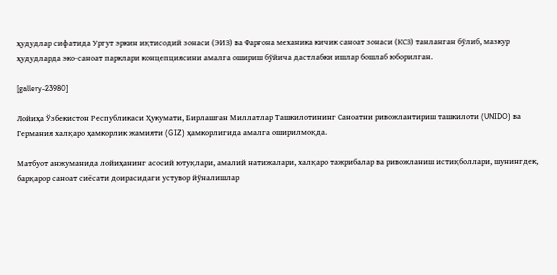ҳудудлар сифатида Ургут эркин иқтисодий зонаси (ЭИЗ) ва Фарғона механика кичик саноат зонаси (КСЗ) танланган бўлиб, мазкур ҳудудларда эко-саноат парклари концепциясини амалга ошириш бўйича дастлабки ишлар бошлаб юборилган.

[gallery-23980]

Лойиҳа Ўзбекистон Республикаси Ҳукумати, Бирлашган Миллатлар Ташкилотининг Саноатни ривожлантириш ташкилоти (UNIDO) ва Германия халқаро ҳамкорлик жамияти (GIZ) ҳамкорлигида амалга оширилмоқда.

Матбуот анжуманида лойиҳанинг асосий ютуқлари, амалий натижалари, халқаро тажрибалар ва ривожланиш истиқболлари, шунингдек, барқарор саноат сиёсати доирасидаги устувор йўналишлар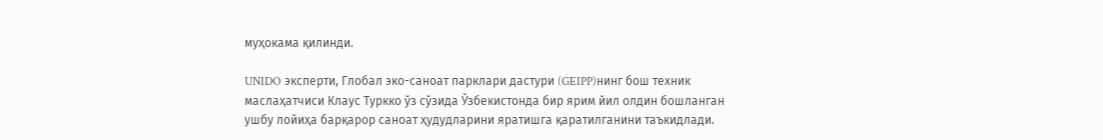муҳокама қилинди.

UNIDO эксперти, Глобал эко-саноат парклари дастури (GEIPP)нинг бош техник маслаҳатчиси Клаус Туркко ўз сўзида Ўзбекистонда бир ярим йил олдин бошланган ушбу лойиҳа барқарор саноат ҳудудларини яратишга қаратилганини таъкидлади.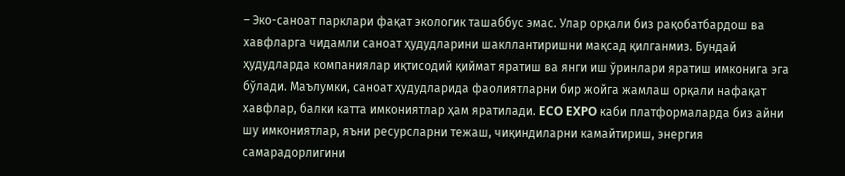– Эко-саноат парклари фақат экологик ташаббус эмас. Улар орқали биз рақобатбардош ва хавфларга чидамли саноат ҳудудларини шакллантиришни мақсад қилганмиз. Бундай ҳудудларда компаниялар иқтисодий қиймат яратиш ва янги иш ўринлари яратиш имконига эга бўлади. Маълумки, саноат ҳудудларида фаолиятларни бир жойга жамлаш орқали нафақат хавфлар, балки катта имкониятлар ҳам яратилади. ECO EXPO каби платформаларда биз айни шу имкониятлар, яъни ресурсларни тежаш, чиқиндиларни камайтириш, энергия самарадорлигини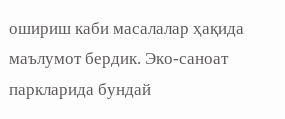ошириш каби масалалар ҳақида маълумот бердик. Эко-саноат паркларида бундай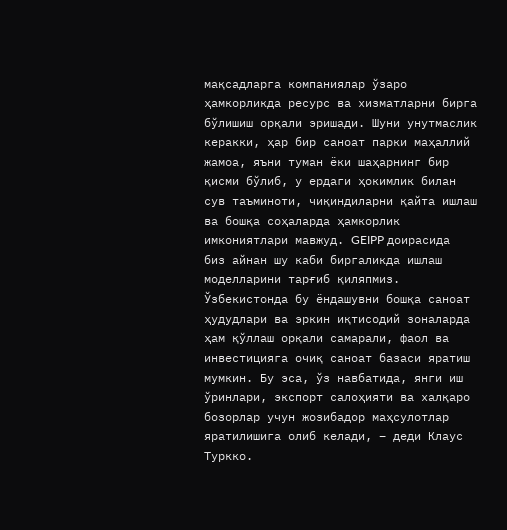мақсадларга компаниялар ўзаро ҳамкорликда ресурс ва хизматларни бирга бўлишиш орқали эришади. Шуни унутмаслик керакки, ҳар бир саноат парки маҳаллий жамоа, яъни туман ёки шаҳарнинг бир қисми бўлиб, у ердаги ҳокимлик билан сув таъминоти, чиқиндиларни қайта ишлаш ва бошқа соҳаларда ҳамкорлик имкониятлари мавжуд. GEIPP доирасида биз айнан шу каби биргаликда ишлаш моделларини тарғиб қиляпмиз. Ўзбекистонда бу ёндашувни бошқа саноат ҳудудлари ва эркин иқтисодий зоналарда ҳам қўллаш орқали самарали, фаол ва инвестицияга очиқ саноат базаси яратиш мумкин. Бу эса, ўз навбатида, янги иш ўринлари, экспорт салоҳияти ва халқаро бозорлар учун жозибадор маҳсулотлар яратилишига олиб келади, – деди Клаус Туркко.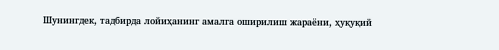Шунингдек, тадбирда лойиҳанинг амалга оширилиш жараёни, ҳуқуқий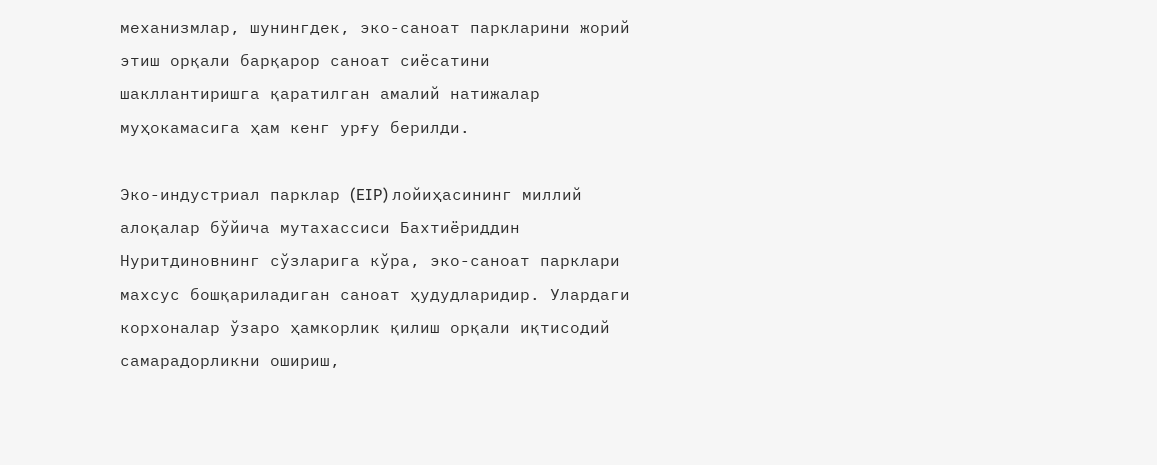механизмлар, шунингдек, эко-саноат паркларини жорий этиш орқали барқарор саноат сиёсатини шакллантиришга қаратилган амалий натижалар муҳокамасига ҳам кенг урғу берилди.

Эко-индустриал парклар (EIP) лойиҳасининг миллий алоқалар бўйича мутахассиси Бахтиёриддин Нуритдиновнинг сўзларига кўра, эко-саноат парклари  махсус бошқариладиган саноат ҳудудларидир. Улардаги корхоналар ўзаро ҳамкорлик қилиш орқали иқтисодий самарадорликни ошириш,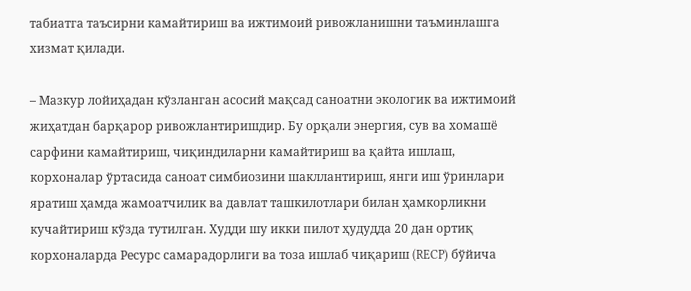табиатга таъсирни камайтириш ва ижтимоий ривожланишни таъминлашга хизмат қилади.

– Мазкур лойиҳадан кўзланган асосий мақсад саноатни экологик ва ижтимоий жиҳатдан барқарор ривожлантиришдир. Бу орқали энергия, сув ва хомашё сарфини камайтириш, чиқиндиларни камайтириш ва қайта ишлаш, корхоналар ўртасида саноат симбиозини шакллантириш, янги иш ўринлари яратиш ҳамда жамоатчилик ва давлат ташкилотлари билан ҳамкорликни кучайтириш кўзда тутилган. Худди шу икки пилот ҳудудда 20 дан ортиқ корхоналарда Ресурс самарадорлиги ва тоза ишлаб чиқариш (RECP) бўйича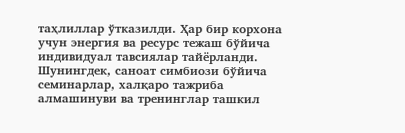таҳлиллар ўтказилди. Ҳар бир корхона учун энергия ва ресурс тежаш бўйича индивидуал тавсиялар тайёрланди. Шунингдек, саноат симбиози бўйича семинарлар, халқаро тажриба алмашинуви ва тренинглар ташкил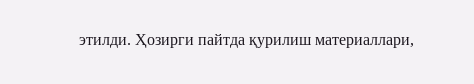этилди. Ҳозирги пайтда қурилиш материаллари,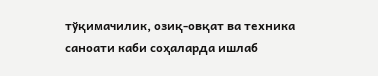тўқимачилик, озиқ-овқат ва техника саноати каби соҳаларда ишлаб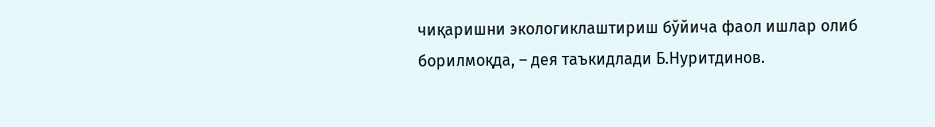чиқаришни экологиклаштириш бўйича фаол ишлар олиб борилмоқда, – дея таъкидлади Б.Нуритдинов.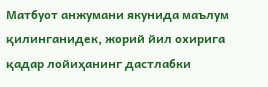Матбуот анжумани якунида маълум қилинганидек, жорий йил охирига қадар лойиҳанинг дастлабки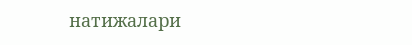натижалари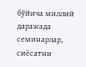бўйича миллий даражада семинарлар, сиёсатни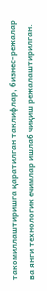такомиллаштиришга қаратилган таклифлар, бизнес-режалар ва янги технологик ечимлар ишлаб чиқиш режалаштирилган.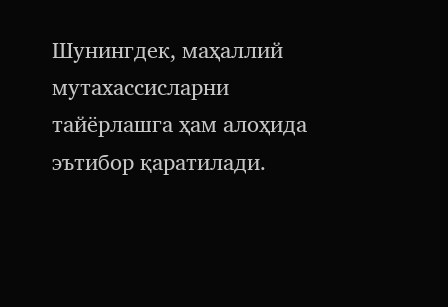Шунингдек, маҳаллий мутахассисларни тайёрлашга ҳам алоҳида эътибор қаратилади.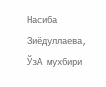Насиба Зиёдуллаева, ЎзА мухбири